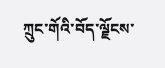ཀྲུང་གོའི་བོད་ལྗོངས་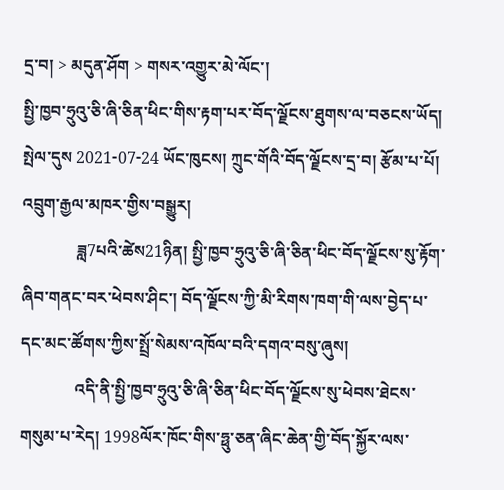དྲ་བ། > མདུན་ཤོག > གསར་འགྱུར་མེ་ལོང་།
སྤྱི་ཁྱབ་ཧྲུའུ་ཅི་ཞི་ཅིན་ཕིང་གིས་རྟག་པར་བོད་ལྗོངས་ཐུགས་ལ་བཅངས་ཡོད།
སྤེལ་དུས 2021-07-24 ཡོང་ཁུངས། ཀྲུང་གོའི་བོད་ལྗོངས་དྲ་བ། རྩོམ་པ་པོ། འབྲུག་རྒྱལ་མཁར་གྱིས་བསྒྱུར།
             ཟླ7པའི་ཚེས21ཉིན། སྤྱི་ཁྱབ་ཧྲུའུ་ཅི་ཞི་ཅིན་ཕིང་བོད་ལྗོངས་སུ་རྟོག་ཞིབ་གནང་བར་ཕེབས་ཤིང་། བོད་ལྗོངས་ཀྱི་མི་རིགས་ཁག་གི་ལས་བྱེད་པ་དང་མང་ཚོགས་ཀྱིས་སྤྲོ་སེམས་འཁོལ་བའི་དགའ་བསུ་ཞུས།
             འདི་ནི་སྤྱི་ཁྱབ་ཧྲུའུ་ཅི་ཞི་ཅིན་ཕིང་བོད་ལྗོངས་སུ་ཕེབས་ཐེངས་གསུམ་པ་རེད། 1998ལོར་ཁོང་གིས་ཧྥུ་ཅན་ཞིང་ཆེན་གྱི་བོད་སྐྱོར་ལས་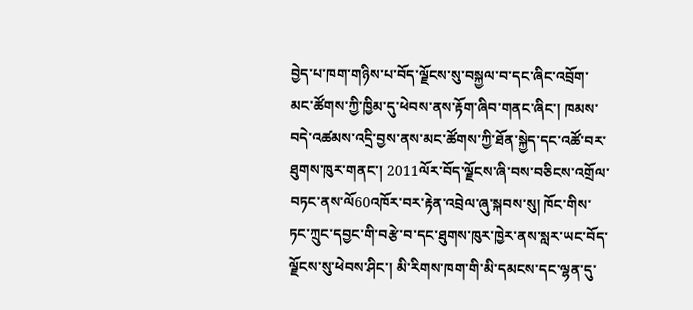བྱེད་པ་ཁག་གཉིས་པ་བོད་ལྗོངས་སུ་བསྐྱལ་བ་དང་ཞིང་འབྲོག་མང་ཚོགས་ཀྱི་ཁྱིམ་དུ་ཕེབས་ནས་རྟོག་ཞིབ་གནང་ཞིང་། ཁམས་བདེ་འཚམས་འདྲི་བྱས་ནས་མང་ཚོགས་ཀྱི་ཐོན་སྐྱེད་དང་འཚོ་བར་ཐུགས་ཁུར་གནང་། 2011ལོར་བོད་ལྗོངས་ཞི་བས་བཅིངས་འགྲོལ་བཏང་ནས་ལོ60འཁོར་བར་རྟེན་འབྲེལ་ཞུ་སྐབས་སུ། ཁོང་གིས་ཏང་ཀྲུང་དབྱང་གི་བརྩེ་བ་དང་ཐུགས་ཁུར་ཁྱེར་ནས་སླར་ཡང་བོད་ལྗོངས་སུ་ཕེབས་ཤིང་། མི་རིགས་ཁག་གི་མི་དམངས་དང་ལྷན་དུ་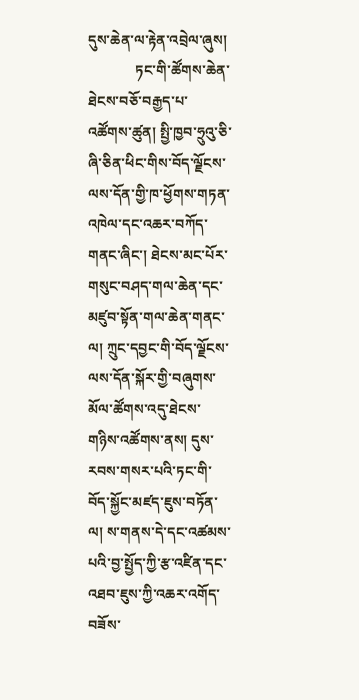དུས་ཆེན་ལ་རྟེན་འབྲེལ་ཞུས།
             ཏང་གི་ཚོགས་ཆེན་ཐེངས་བཅོ་བརྒྱད་པ་འཚོགས་ཚུན། སྤྱི་ཁྱབ་ཧྲུའུ་ཅི་ཞི་ཅིན་ཕིང་གིས་བོད་ལྗོངས་ལས་དོན་གྱི་ཁ་ཕྱོགས་གཏན་འཁེལ་དང་འཆར་བཀོད་གནང་ཞིང་། ཐེངས་མང་པོར་གསུང་བཤད་གལ་ཆེན་དང་མཛུབ་སྟོན་གལ་ཆེན་གནང་ལ། ཀྲུང་དབྱང་གི་བོད་ལྗོངས་ལས་དོན་སྐོར་གྱི་བཞུགས་མོལ་ཚོགས་འདུ་ཐེངས་གཉིས་འཚོགས་ནས། དུས་རབས་གསར་པའི་ཏང་གི་བོད་སྐྱོང་མཛད་ཇུས་བཏོན་ལ། ས་གནས་དེ་དང་འཚམས་པའི་བྱ་སྤྱོད་ཀྱི་རྩ་འཛིན་དང་འཐབ་ཇུས་ཀྱི་འཆར་འགོད་བཟོས་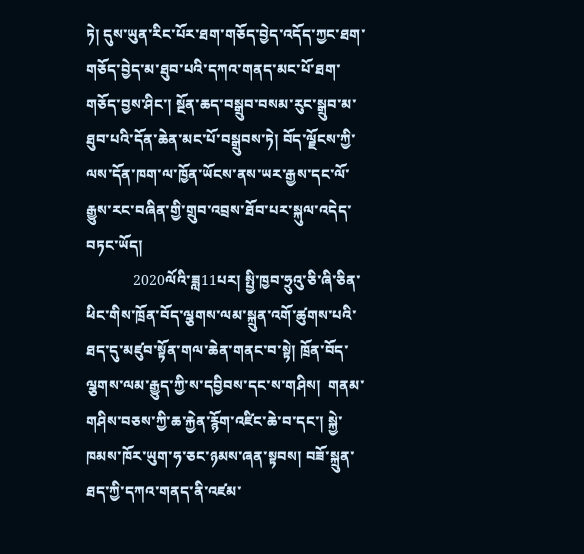ཏེ། དུས་ཡུན་རིང་པོར་ཐག་གཅོད་བྱེད་འདོད་ཀྱང་ཐག་གཅོད་བྱེད་མ་ཐུབ་པའི་དཀའ་གནད་མང་པོ་ཐག་གཅོད་བྱས་ཤིང་། སྔོན་ཆད་བསྒྲུབ་བསམ་རུང་སྒྲུབ་མ་ཐུབ་པའི་དོན་ཆེན་མང་པོ་བསྒྲུབས་ཏེ། བོད་ལྗོངས་ཀྱི་ལས་དོན་ཁག་ལ་ཁྱོན་ཡོངས་ནས་ཡར་རྒྱས་དང་ལོ་རྒྱུས་རང་བཞིན་གྱི་གྲུབ་འབྲས་ཐོབ་པར་སྐུལ་འདེད་བཏང་ཡོད།
             2020ལོའི་ཟླ11པར། སྤྱི་ཁྱབ་ཧྲུའུ་ཅི་ཞི་ཅིན་ཕིང་གིས་ཁྲོན་བོད་ལྕགས་ལམ་སྐྲུན་འགོ་ཚུགས་པའི་ཐད་དུ་མཛུབ་སྟོན་གལ་ཆེན་གནང་བ་སྟེ། ཁྲོན་བོད་ལྕགས་ལམ་རྒྱུད་ཀྱི་ས་དབྱིབས་དང་ས་གཤིས།  གནམ་གཤིས་བཅས་ཀྱི་ཆ་རྐྱེན་རྙོག་འཛིང་ཆེ་བ་དང་། སྐྱེ་ཁམས་ཁོར་ཡུག་ཧ་ཅང་ཉམས་ཞན་སྟབས། བཟོ་སྐྲུན་ཐད་ཀྱི་དཀའ་གནད་ནི་འཛམ་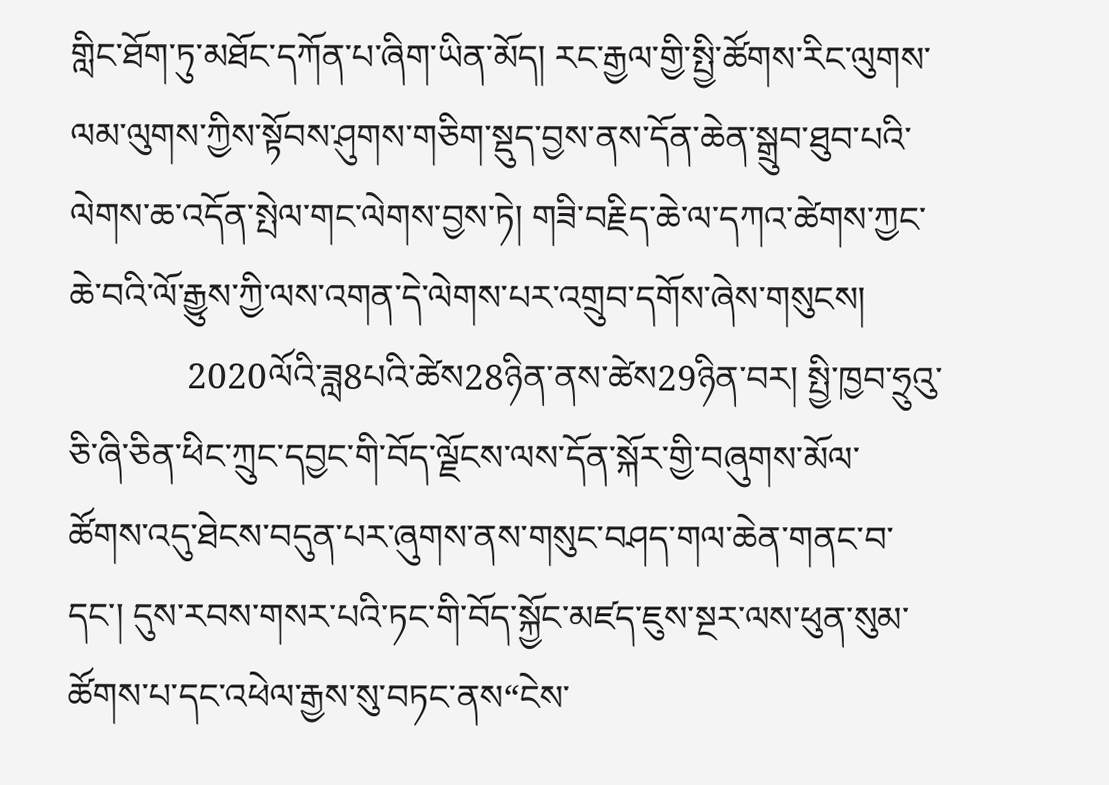གླིང་ཐོག་ཏུ་མཐོང་དཀོན་པ་ཞིག་ཡིན་མོད། རང་རྒྱལ་གྱི་སྤྱི་ཚོགས་རིང་ལུགས་ལམ་ལུགས་ཀྱིས་སྟོབས་ཤུགས་གཅིག་སྡུད་བྱས་ནས་དོན་ཆེན་སྒྲུབ་ཐུབ་པའི་ལེགས་ཆ་འདོན་སྤེལ་གང་ལེགས་བྱས་ཏེ། གཟི་བརྗིད་ཆེ་ལ་དཀའ་ཚེགས་ཀྱང་ཆེ་བའི་ལོ་རྒྱུས་ཀྱི་ལས་འགན་དེ་ལེགས་པར་འགྲུབ་དགོས་ཞེས་གསུངས།
             2020ལོའི་ཟླ8པའི་ཚེས28ཉིན་ནས་ཚེས29ཉིན་བར། སྤྱི་ཁྱབ་ཧྲུའུ་ཅི་ཞི་ཅིན་ཕིང་ཀྲུང་དབྱང་གི་བོད་ལྗོངས་ལས་དོན་སྐོར་གྱི་བཞུགས་མོལ་ཚོགས་འདུ་ཐེངས་བདུན་པར་ཞུགས་ནས་གསུང་བཤད་གལ་ཆེན་གནང་བ་དང་། དུས་རབས་གསར་པའི་ཏང་གི་བོད་སྐྱོང་མཛད་ཇུས་སྔར་ལས་ཕུན་སུམ་ཚོགས་པ་དང་འཕེལ་རྒྱས་སུ་བཏང་ནས“ངེས་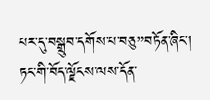པར་དུ་བསྒྲུབ་དགོས་པ་བཅུ”བཏོན་ཞིང་། ཏང་གི་བོད་ལྗོངས་ལས་དོན་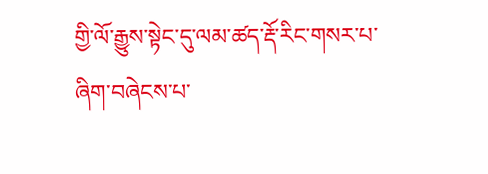གྱི་ལོ་རྒྱུས་སྟེང་དུ་ལམ་ཚད་རྡོ་རིང་གསར་པ་ཞིག་བཞེངས་པ་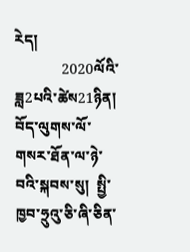རེད།
             2020ལོའི་ཟླ2པའི་ཚེས21ཉིན། བོད་ལུགས་ལོ་གསར་ཐོན་ལ་ཉེ་བའི་སྐབས་སུ།  སྤྱི་ཁྱབ་ཧྲུའུ་ཅི་ཞི་ཅིན་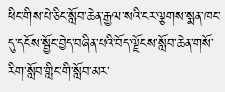ཕིང་གིས་པེ་ཅིང་སློབ་ཆེན་རྒྱལ་སའི་ངར་ལྕགས་སྨན་ཁང་དུ་དངོས་སྦྱོང་བྱེད་བཞིན་པའི་བོད་ལྗོངས་སློབ་ཆེན་གསོ་རིག་སློབ་གླིང་གི་སློབ་མར་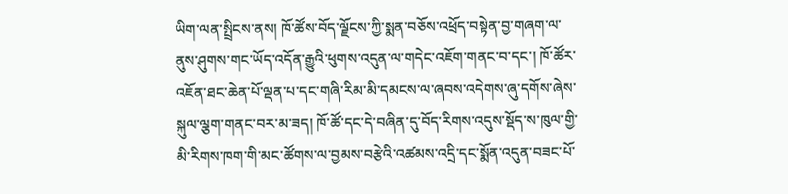ཡིག་ལན་སྤྲིངས་ནས། ཁོ་ཚོས་བོད་ལྗོངས་ཀྱི་སྨན་བཅོས་འཕྲོད་བསྟེན་བྱ་གཞག་ལ་ནུས་ཤུགས་གང་ཡོད་འདོན་རྒྱུའི་ཕུགས་འདུན་ལ་གདེང་འཇོག་གནང་བ་དང་། ཁོ་ཚོར་འཇོན་ཐང་ཆེན་པོ་ལྡན་པ་དང་གཞི་རིམ་མི་དམངས་ལ་ཞབས་འདེགས་ཞུ་དགོས་ཞེས་སྐུལ་ལྕག་གནང་བར་མ་ཟད། ཁོ་ཚོ་དང་དེ་བཞིན་དུ་བོད་རིགས་འདུས་སྡོད་ས་ཁུལ་གྱི་མི་རིགས་ཁག་གི་མང་ཚོགས་ལ་བྱམས་བརྩེའི་འཚམས་འདྲི་དང་སྨོན་འདུན་བཟང་པོ་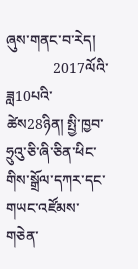ཞུས་གནང་བ་རེད།
             2017ལོའི་ཟླ10པའི་ཚེས28ཉིན། སྤྱི་ཁྱབ་ཧྲུའུ་ཅི་ཞི་ཅིན་ཕིང་གིས་སྒྲོལ་དཀར་དང་གཡང་འཛོམས་གཅེན་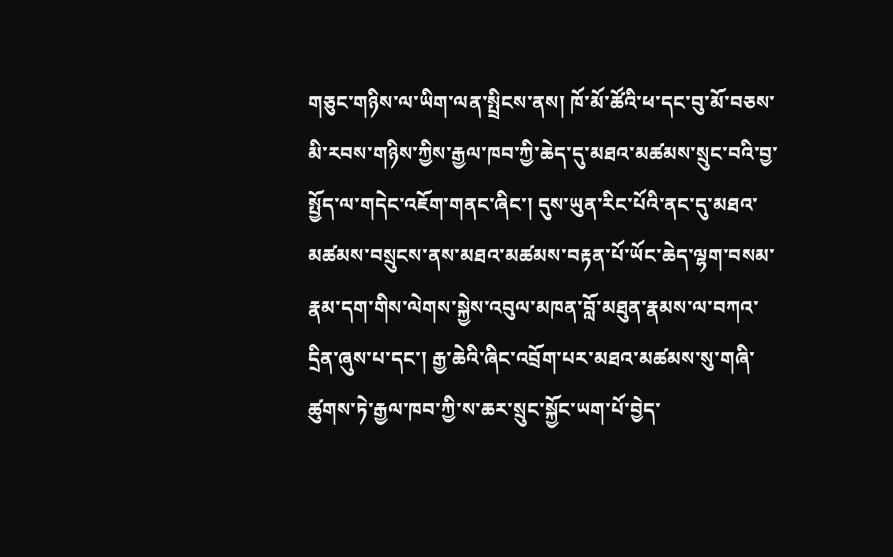གཅུང་གཉིས་ལ་ཡིག་ལན་སྤྲིངས་ནས། ཁོ་མོ་ཚོའི་ཕ་དང་བུ་མོ་བཅས་མི་རབས་གཉིས་ཀྱིས་རྒྱལ་ཁབ་ཀྱི་ཆེད་དུ་མཐའ་མཚམས་སྲུང་བའི་བྱ་སྤྱོད་ལ་གདེང་འཇོག་གནང་ཞིང་། དུས་ཡུན་རིང་པོའི་ནང་དུ་མཐའ་མཚམས་བསྲུངས་ནས་མཐའ་མཚམས་བརྟན་པོ་ཡོང་ཆེད་ལྷག་བསམ་རྣམ་དག་གིས་ལེགས་སྐྱེས་འབུལ་མཁན་བློ་མཐུན་རྣམས་ལ་བཀའ་དྲིན་ཞུས་པ་དང་། རྒྱ་ཆེའི་ཞིང་འབྲོག་པར་མཐའ་མཚམས་སུ་གཞི་ཚུགས་ཏེ་རྒྱལ་ཁབ་ཀྱི་ས་ཆར་སྲུང་སྐྱོང་ཡག་པོ་བྱེད་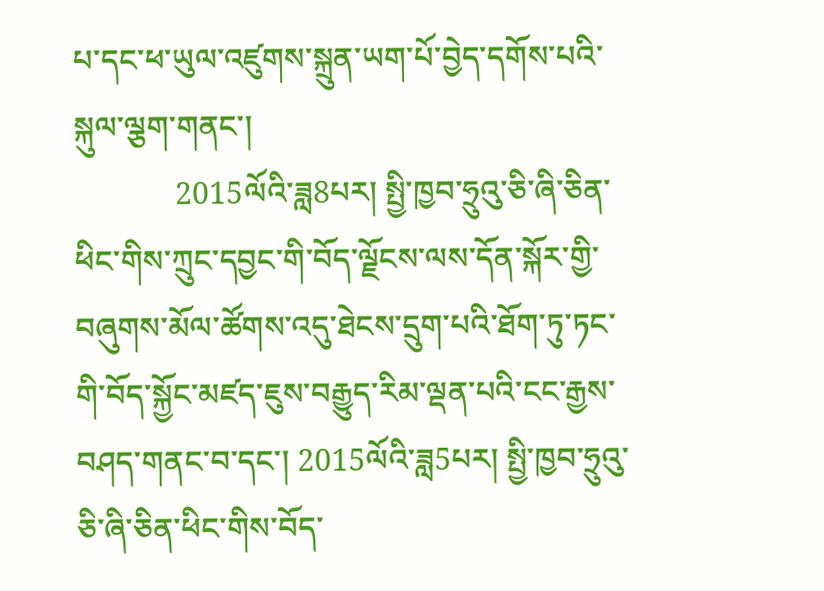པ་དང་ཕ་ཡུལ་འཛུགས་སྐྲུན་ཡག་པོ་བྱེད་དགོས་པའི་སྐུལ་ལྕག་གནང་།
             2015ལོའི་ཟླ8པར། སྤྱི་ཁྱབ་ཧྲུའུ་ཅི་ཞི་ཅིན་ཕིང་གིས་ཀྲུང་དབྱང་གི་བོད་ལྗོངས་ལས་དོན་སྐོར་གྱི་བཞུགས་མོལ་ཚོགས་འདུ་ཐེངས་དྲུག་པའི་ཐོག་ཏུ་ཏང་གི་བོད་སྐྱོང་མཛད་ཇུས་བརྒྱུད་རིམ་ལྡན་པའི་ངང་རྒྱས་བཤད་གནང་བ་དང་། 2015ལོའི་ཟླ5པར། སྤྱི་ཁྱབ་ཧྲུའུ་ཅི་ཞི་ཅིན་ཕིང་གིས་བོད་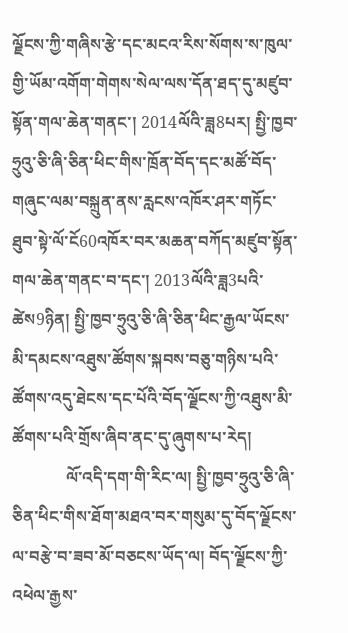ལྗོངས་ཀྱི་གཞིས་རྩེ་དང་མངའ་རིས་སོགས་ས་ཁུལ་གྱི་ཡོམ་འགོག་གེགས་སེལ་ལས་དོན་ཐད་དུ་མཛུབ་སྟོན་གལ་ཆེན་གནང་། 2014ལོའི་ཟླ8པར། སྤྱི་ཁྱབ་ཧྲུའུ་ཅི་ཞི་ཅིན་ཕིང་གིས་ཁྲོན་བོད་དང་མཚོ་བོད་གཞུང་ལམ་བསྐྲུན་ནས་རླངས་འཁོར་ཤར་གཏོང་ཐུབ་སྟེ་ལོ་ངོ60འཁོར་བར་མཆན་བཀོད་མཛུབ་སྟོན་གལ་ཆེན་གནང་བ་དང་། 2013ལོའི་ཟླ3པའི་ཚེས9ཉིན། སྤྱི་ཁྱབ་ཧྲུའུ་ཅི་ཞི་ཅིན་ཕིང་རྒྱལ་ཡོངས་མི་དམངས་འཐུས་ཚོགས་སྐབས་བཅུ་གཉིས་པའི་ཚོགས་འདུ་ཐེངས་དང་པོའི་བོད་ལྗོངས་ཀྱི་འཐུས་མི་ཚོགས་པའི་གྲོས་ཞིབ་ནང་དུ་ཞུགས་པ་རེད།
             ལོ་འདི་དག་གི་རིང་ལ། སྤྱི་ཁྱབ་ཧྲུའུ་ཅི་ཞི་ཅིན་ཕིང་གིས་ཐོག་མཐའ་བར་གསུམ་དུ་བོད་ལྗོངས་ལ་བརྩེ་བ་ཟབ་མོ་བཅངས་ཡོད་ལ། བོད་ལྗོངས་ཀྱི་འཕེལ་རྒྱས་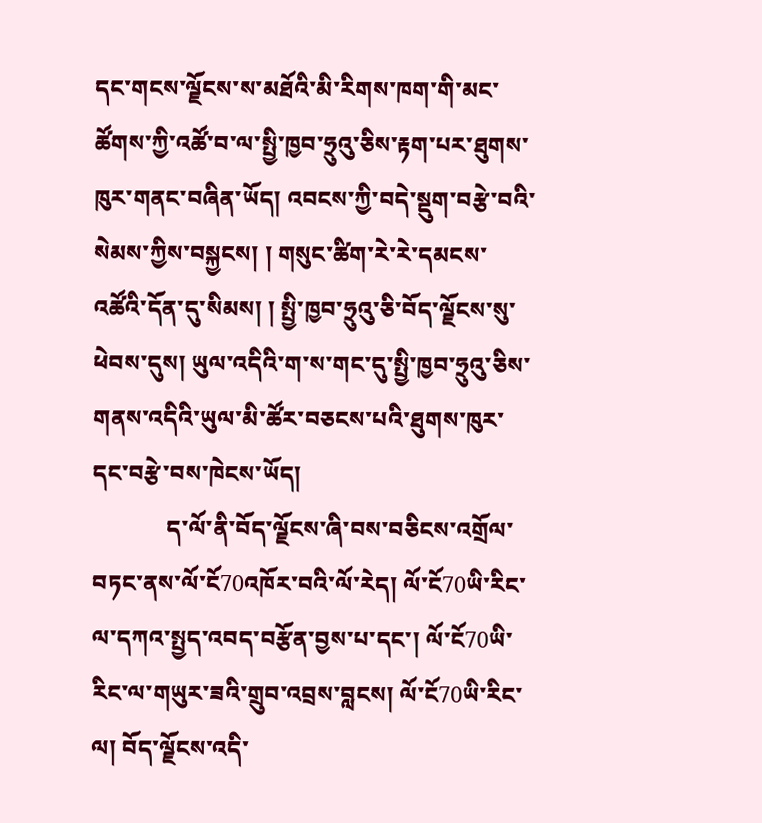དང་གངས་ལྗོངས་ས་མཐོའི་མི་རིགས་ཁག་གི་མང་ཚོགས་ཀྱི་འཚོ་བ་ལ་སྤྱི་ཁྱབ་ཧྲུའུ་ཅིས་རྟག་པར་ཐུགས་ཁུར་གནང་བཞིན་ཡོད། འབངས་ཀྱི་བདེ་སྡུག་བརྩེ་བའི་སེམས་ཀྱིས་བསྐྱངས། ། གསུང་ཚིག་རེ་རེ་དམངས་འཚོའི་དོན་དུ་སིམས། ། སྤྱི་ཁྱབ་ཧྲུའུ་ཅི་བོད་ལྗོངས་སུ་ཕེབས་དུས། ཡུལ་འདིའི་ག་ས་གང་དུ་སྤྱི་ཁྱབ་ཧྲུའུ་ཅིས་གནས་འདིའི་ཡུལ་མི་ཚོར་བཅངས་པའི་ཐུགས་ཁུར་དང་བརྩེ་བས་ཁེངས་ཡོད།
             ད་ལོ་ནི་བོད་ལྗོངས་ཞི་བས་བཅིངས་འགྲོལ་བཏང་ནས་ལོ་ངོ70འཁོར་བའི་ལོ་རེད། ལོ་ངོ70ཡི་རིང་ལ་དཀའ་སྤྱད་འབད་བརྩོན་བྱས་པ་དང་། ལོ་ངོ70ཡི་རིང་ལ་གཡུར་ཟའི་གྲུབ་འབྲས་བླངས། ལོ་ངོ70ཡི་རིང་ལ། བོད་ལྗོངས་འདི་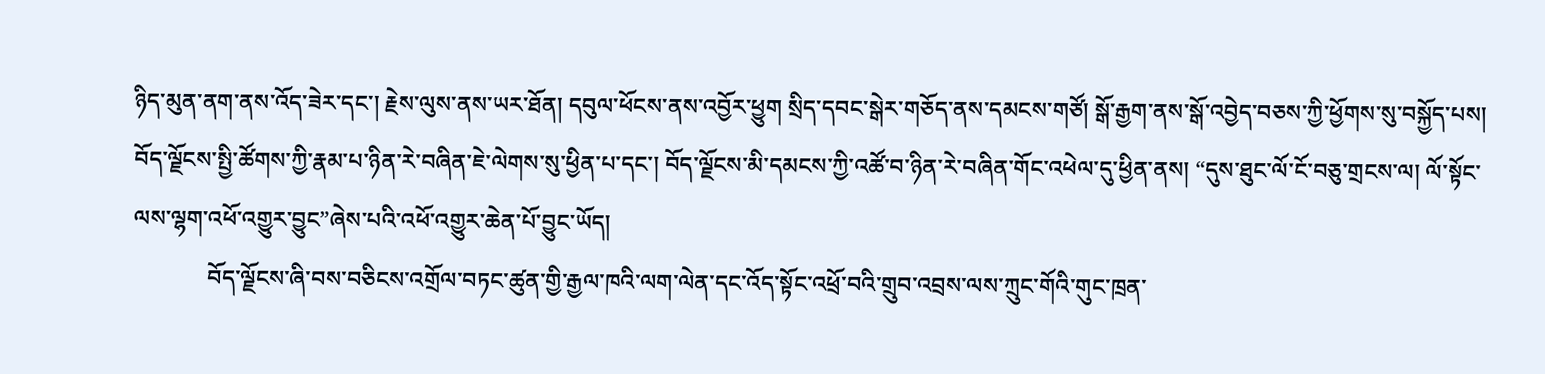ཉིད་མུན་ནག་ནས་འོད་ཟེར་དང་། རྗེས་ལུས་ནས་ཡར་ཐོན། དབུལ་ཕོངས་ནས་འབྱོར་ཕྱུག སྲིད་དབང་སྒེར་གཅོད་ནས་དམངས་གཙོ། སྒོ་རྒྱག་ནས་སྒོ་འབྱེད་བཅས་ཀྱི་ཕྱོགས་སུ་བསྐྱོད་པས། བོད་ལྗོངས་སྤྱི་ཚོགས་ཀྱི་རྣམ་པ་ཉིན་རེ་བཞིན་ཇེ་ལེགས་སུ་ཕྱིན་པ་དང་། བོད་ལྗོངས་མི་དམངས་ཀྱི་འཚོ་བ་ཉིན་རེ་བཞིན་གོང་འཕེལ་དུ་ཕྱིན་ནས། “དུས་ཐུང་ལོ་ངོ་བཅུ་གྲངས་ལ། ལོ་སྟོང་ལས་ལྷག་འཕོ་འགྱུར་བྱུང”ཞེས་པའི་འཕོ་འགྱུར་ཆེན་པོ་བྱུང་ཡོད།
             བོད་ལྗོངས་ཞི་བས་བཅིངས་འགྲོལ་བཏང་ཚུན་གྱི་རྒྱལ་ཁའི་ལག་ལེན་དང་འོད་སྟོང་འཕྲོ་བའི་གྲུབ་འབྲས་ལས་ཀྲུང་གོའི་གུང་ཁྲན་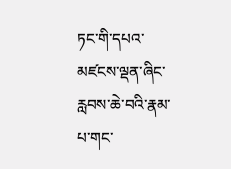ཏང་གི་དཔའ་མཛངས་ལྡན་ཞིང་རླབས་ཆེ་བའི་རྣམ་པ་གང་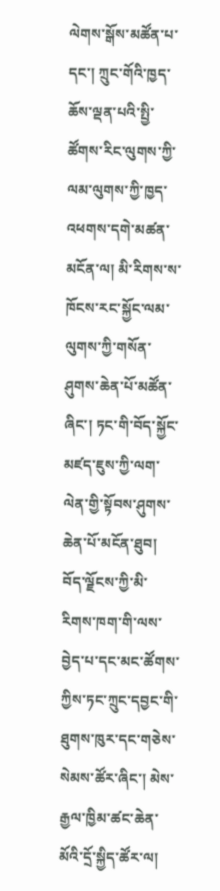ལེགས་སྒོས་མཚོན་པ་དང་། ཀྲུང་གོའི་ཁྱད་ཆོས་ལྡན་པའི་སྤྱི་ཚོགས་རིང་ལུགས་ཀྱི་ལམ་ལུགས་ཀྱི་ཁྱད་འཕགས་དགེ་མཚན་མངོན་ལ། མི་རིགས་ས་ཁོངས་རང་སྐྱོང་ལམ་ལུགས་ཀྱི་གསོན་ཤུགས་ཆེན་པོ་མཚོན་ཞིང་། ཏང་གི་བོད་སྐྱོང་མཛད་ཇུས་ཀྱི་ལག་ལེན་གྱི་སྟོབས་ཤུགས་ཆེན་པོ་མངོན་ཐུབ། བོད་ལྗོངས་ཀྱི་མི་རིགས་ཁག་གི་ལས་བྱེད་པ་དང་མང་ཚོགས་ཀྱིས་ཏང་ཀྲུང་དབྱང་གི་ཐུགས་ཁུར་དང་གཅེས་སེམས་ཚོར་ཞིང་། མེས་རྒྱལ་ཁྱིམ་ཚང་ཆེན་མོའི་དྲོ་སྐྱིད་ཚོར་ལ།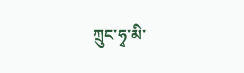ཀྲུང་ཧྭ་མི་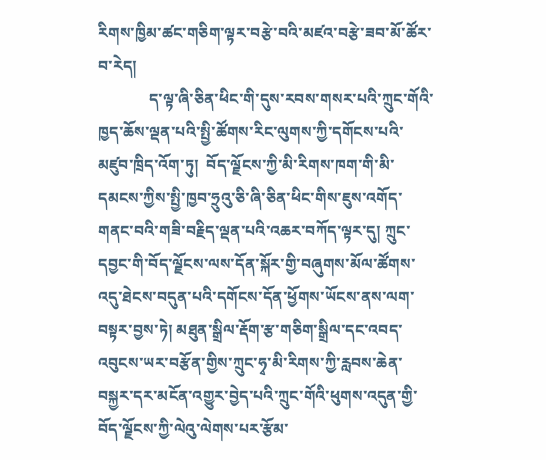རིགས་ཁྱིམ་ཚང་གཅིག་ལྟར་བརྩེ་བའི་མཛའ་བརྩེ་ཟབ་མོ་ཚོར་བ་རེད།
             ད་ལྟ་ཞི་ཅིན་ཕིང་གི་དུས་རབས་གསར་པའི་ཀྲུང་གོའི་ཁྱད་ཆོས་ལྡན་པའི་སྤྱི་ཚོགས་རིང་ལུགས་ཀྱི་དགོངས་པའི་མཛུབ་ཁྲིད་འོག་ཏུ།  བོད་ལྗོངས་ཀྱི་མི་རིགས་ཁག་གི་མི་དམངས་ཀྱིས་སྤྱི་ཁྱབ་ཧྲུའུ་ཅི་ཞི་ཅིན་ཕིང་གིས་ཇུས་འགོད་གནང་བའི་གཟི་བརྗིད་ལྡན་པའི་འཆར་བཀོད་ལྟར་དུ། ཀྲུང་དབྱང་གི་བོད་ལྗོངས་ལས་དོན་སྐོར་གྱི་བཞུགས་མོལ་ཚོགས་འདུ་ཐེངས་བདུན་པའི་དགོངས་དོན་ཕྱོགས་ཡོངས་ནས་ལག་བསྟར་བྱས་ཏེ། མཐུན་སྒྲིལ་རྡོག་རྩ་གཅིག་སྒྲིལ་དང་འབད་འབུངས་ཡར་བརྩོན་གྱིས་ཀྲུང་ཧྭ་མི་རིགས་ཀྱི་རླབས་ཆེན་བསྐྱར་དར་མངོན་འགྱུར་བྱེད་པའི་ཀྲུང་གོའི་ཕུགས་འདུན་གྱི་བོད་ལྗོངས་ཀྱི་ལེའུ་ལེགས་པར་རྩོམ་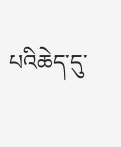པའིཆེད་དུ་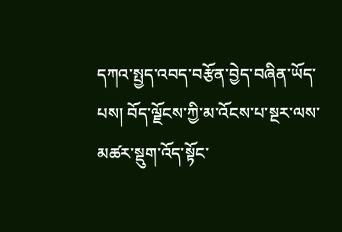དཀའ་སྤྱད་འབད་བརྩོན་བྱེད་བཞིན་ཡོད་པས། བོད་ལྗོངས་ཀྱི་མ་འོངས་པ་སྔར་ལས་མཚར་སྡུག་འོད་སྟོང་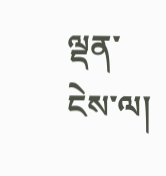ལྡན་ངེས་ལ།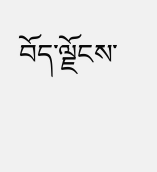བོད་ལྗོངས་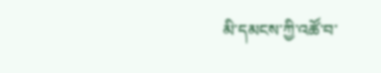མི་དམངས་ཀྱི་འཚོ་བ་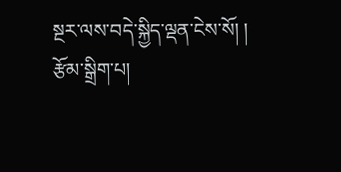སྔར་ལས་བདེ་སྐྱིད་ལྡན་ངེས་སོ། །
རྩོམ་སྒྲིག་པ།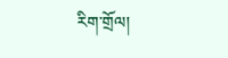རིག་གྲོལ།